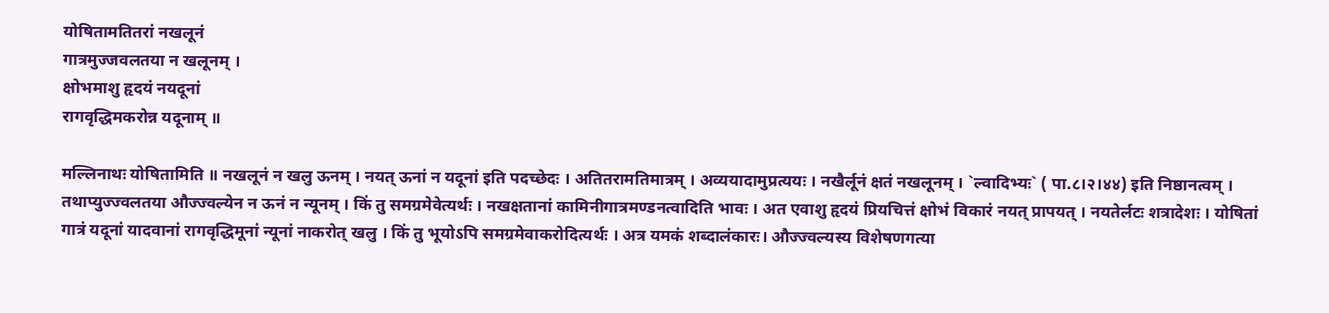योषितामतितरां नखलूनं
गात्रमुज्जवलतया न खलूनम् ।
क्षोभमाशु हृदयं नयदूनां
रागवृद्धिमकरोन्न यदूनाम् ॥

मल्लिनाथः योषितामिति ॥ नखलूनं न खलु ऊनम् । नयत् ऊनां न यदूनां इति पदच्छेदः । अतितरामतिमात्रम् । अव्ययादामुप्रत्ययः । नखैर्लूनं क्षतं नखलूनम् । `ल्वादिभ्यः` ( पा.८।२।४४) इति निष्ठानत्वम् । तथाप्युज्ज्वलतया औज्ज्वल्येन न ऊनं न न्यूनम् । किं तु समग्रमेवेत्यर्थः । नखक्षतानां कामिनीगात्रमण्डनत्वादिति भावः । अत एवाशु हृदयं प्रियचित्तं क्षोभं विकारं नयत् प्रापयत् । नयतेर्लटः शत्रादेशः । योषितां गात्रं यदूनां यादवानां रागवृद्धिमूनां न्यूनां नाकरोत् खलु । किं तु भूयोऽपि समग्रमेवाकरोदित्यर्थः । अत्र यमकं शब्दालंकारः। औज्ज्वल्यस्य विशेषणगत्या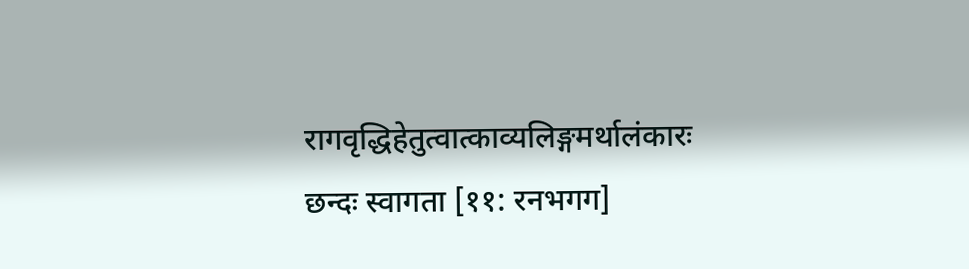रागवृद्धिहेतुत्वात्काव्यलिङ्गमर्थालंकारः
छन्दः स्वागता [११: रनभगग]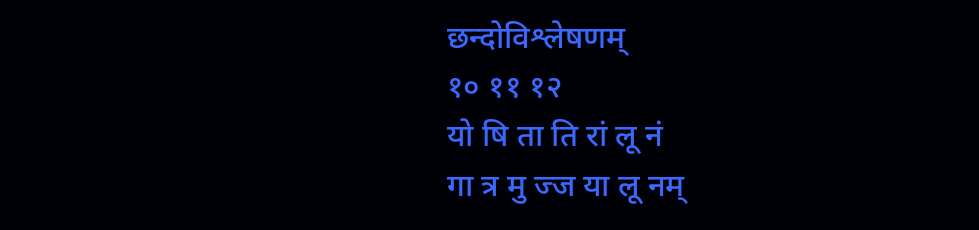छन्दोविश्लेषणम्
१० ११ १२
यो षि ता ति रां लू नं
गा त्र मु ज्ज या लू नम्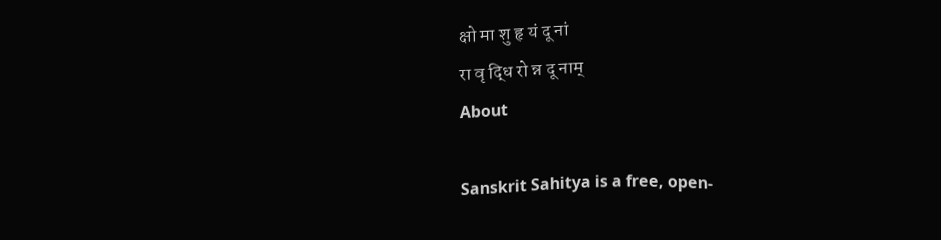क्षो मा शु हृ यं दू नां
रा वृ द्धि रो न्न दू नाम्
About

Sanskrit Sahitya is a free, open-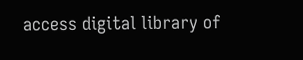access digital library of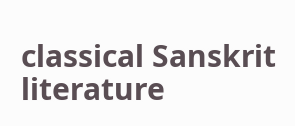classical Sanskrit literature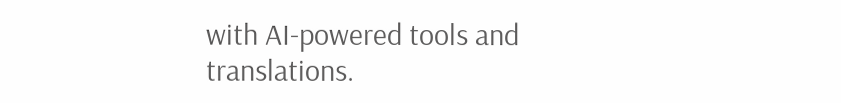with AI-powered tools and translations.